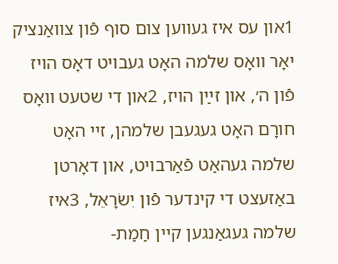1און עס איז געװען צום סוף פֿון צװאַנציק יאָר װאָס שלמה האָט געבױט דאָס הױז פֿון ה׳, און זײַן הױז, 2און די שטעט װאָס חורָם האָט געגעבן שלמהן, זײ האָט שלמה געהאַט פֿאַרבױט, און דאָרטן באַזעצט די קינדער פֿון יִשׂרָאֵל, 3איז שלמה געגאַנגען קײן חַמַת-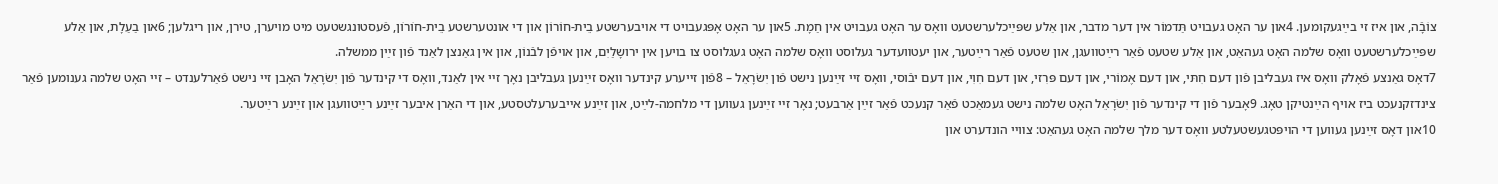צוֹבָֿה, און איז זי בײַגעקומען. 4און ער האָט געבױט תַּדמוֹר אין דער מדבר, און אַלע שפּײַכלערשטעט װאָס ער האָט געבױט אין חַמָת. 5און ער האָט אָפּגעבױט די אױבערשטע בֵית-חוֹרוֹן און די אונטערשטע בֵית-חוֹרוֹן, פֿעסטונגשטעט מיט מױערן, טירן, און ריגלען; 6און בַעַלָת, און אַלע שפּײַכלערשטעט װאָס שלמה האָט געהאַט, און אַלע שטעט פֿאַר רײַטװעגן, און שטעט פֿאַר רײַטער, און יעטװעדער געלוסט װאָס שלמה האָט געגלוסט צו בױען אין ירושָלַיִם, און אױפֿן לבֿנוֹן, און אין גאַנצן לאַנד פֿון זײַן ממשלה.
7דאָס גאַנצע פֿאָלק װאָס איז געבליבן פֿון דעם חִתּי, און דעם אֶמוֹרי, און דעם פּרִזי, און דעם חִוִי, און דעם יבֿוסי, װאָס זײ זײַנען נישט פֿון יִשׂרָאֵל – 8פֿון זײערע קינדער װאָס זײַנען געבליבן נאָך זײ אין לאַנד, װאָס די קינדער פֿון יִשׂרָאֵל האָבן זײ נישט פֿאַרלענדט – זײ האָט שלמה גענומען פֿאַר צינדזקנעכט ביז אױף הײַנטיקן טאָג. 9אָבער פֿון די קינדער פֿון יִשׂרָאֵל האָט שלמה נישט געמאַכט פֿאַר קנעכט פֿאַר זײַן אַרבעט; נאָר זײ זײַנען געװען די מלחמה-לײַט, און זײַנע אײבערעלטסטע, און די האַרן איבער זײַנע רײַטװעגן און זײַנע רײַטער.
10און דאָס זײַנען געװען די הױפּטגעשטעלטע װאָס דער מלך שלמה האָט געהאַט: צװײ הונדערט און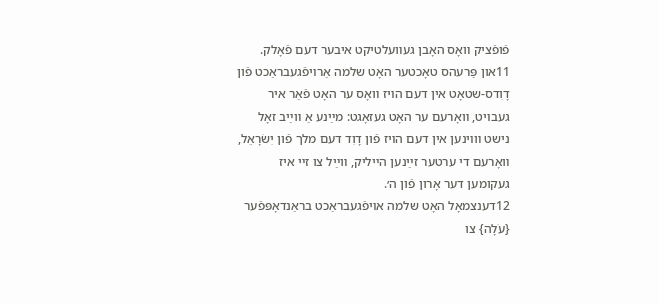פֿופֿציק װאָס האָבן געװעלטיקט איבער דעם פֿאָלק.
11און פַּרעהס טאָכטער האָט שלמה אַרױפֿגעבראַכט פֿון דָוִדס-שטאָט אין דעם הױז װאָס ער האָט פֿאַר איר געבױט, װאָרעם ער האָט געזאָגט: מײַנע אַ װײַב זאָל נישט װױנען אין דעם הױז פֿון דָוִד דעם מלך פֿון יִשׂרָאֵל, װאָרעם די ערטער זײַנען הײליק, װײַל צו זײ איז געקומען דער אָרון פֿון ה׳.
12דענצמאָל האָט שלמה אױפֿגעבראַכט בראַנדאָפּפֿער {עֹלָה} צו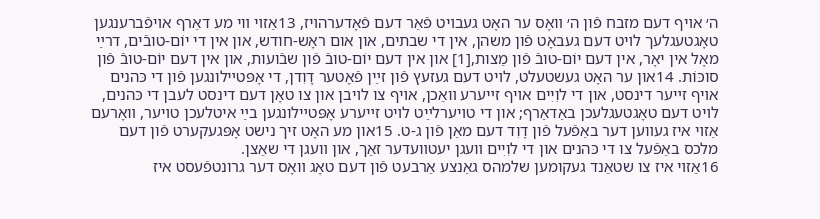ה׳ אױף דעם מזבח פֿון ה׳ װאָס ער האָט געבױט פֿאַר דעם פֿאָדערהױז, 13אַזױ װי מע דאַרף אױפֿברענגען טאָגטעגלעך לױט דעם געבאָט פֿון משהן, אין די שבתים, און אום ראָש-חודש, און אין די יוֹם-טובֿים, דרײַ מאָל אין יאָר, אין דעם יוֹם-טובֿ פֿון מַצות,[1] און אין דעם יוֹם-טובֿ פֿון שבֿועות, און אין דעם יוֹם-טובֿ פֿון סוכּוֹת. 14און ער האָט געשטעלט, לױט דעם געזעץ פֿון זײַן פֿאָטער דָוִדן, די אָפּטײלונגען פֿון די כּהנים אױף זײער דינסט, און די לוִיִים אױף זײערע װאַכן, אױף צו לױבן און צו טאָן דעם דינסט לעבן די כּהנים, לױט דעם טאָגטעגלעכן באַדאַרף; און די טױערלײַט לױט זײערע אָפּטײלונגען בײַ איטלעכן טױער, װאָרעם אַזױ איז געװען דער באַפֿעל פֿון דָוִד דעם מאַן פֿון ג-ט. 15און מע האָט זיך נישט אָפּגעקערט פֿון דעם מלכס באַפֿעל צו די כּהנים און די לוִיִים װעגן יעטװעדער זאַך, און װעגן די שאַצן.
16אַזױ איז צו שטאַנד געקומען שלמהס גאַנצע אַרבעט פֿון דעם טאָג װאָס דער גרונטפֿעסט איז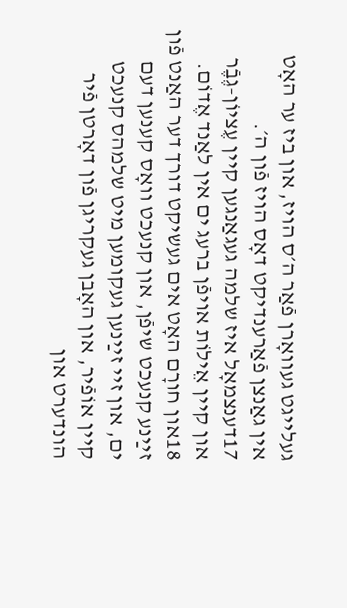געלײגט געװאָרן פֿאַר ה׳ס הױז, און ביז ער האָט אין גאַנצן פֿאַרענדיקט דאָס הױז פֿון ה׳.
17דענצמאָל איז שלמה געגאַנגען קײן עֶציוֹן-גֶבֶֿר און קײן אֵילוֹת אױפֿן ברעג ים אין לאַנד אֶדוֹם. 18און חורָם האָט אים געשיקט דורך דער האַנט פֿון זײַנע קנעכט שיפֿן, און קנעכט װאָס קענען דעם ים, און זײ זײַנען געקומען מיט שלמהס קנעכט קײן אוֹפֿיר, און האָבן געקריגן פֿון דאָרטן פֿיר הונדערט און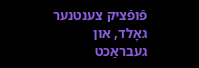פֿופֿציק צענטנער גאָלד, און געבראַכט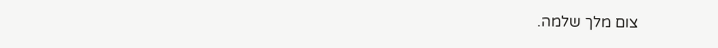צום מלך שלמה.